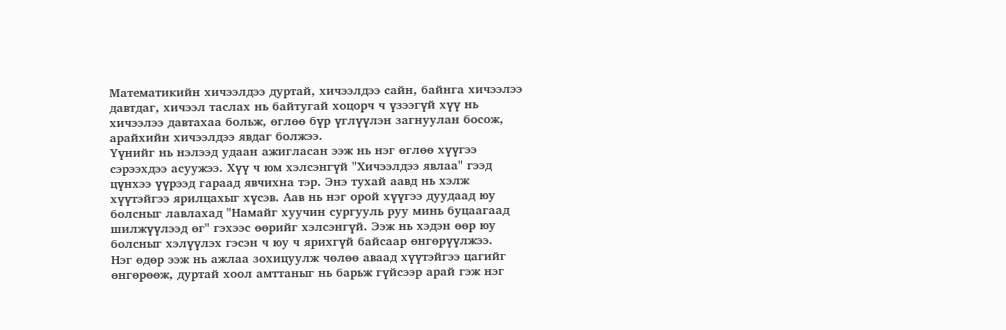Математикийн хичээлдээ дуртай, хичээлдээ сайн, байнга хичээлээ давтдаг, хичээл таслах нь байтугай хоцорч ч үзээгүй хүү нь хичээлээ давтахаа больж, өглөө бүр үглүүлэн загнуулан босож, арайхийн хичээлдээ явдаг болжээ.
Үүнийг нь нэлээд удаан ажигласан ээж нь нэг өглөө хүүгээ сэрээхдээ асуужээ. Хүү ч юм хэлсэнгүй "Хичээлдээ явлаа" гээд цүнхээ үүрээд гараад явчихна тэр. Энэ тухай аавд нь хэлж хүүтэйгээ ярилцахыг хүсэв. Аав нь нэг орой хүүгээ дуудаад юу болсныг лавлахад "Намайг хуучин сургууль руу минь буцаагаад шилжүүлээд өг" гэхээс өөрийг хэлсэнгүй. Ээж нь хэдэн өөр юу болсныг хэлүүлэх гэсэн ч юу ч ярихгүй байсаар өнгөрүүлжээ.
Нэг өдөр ээж нь ажлаа зохицуулж чөлөө аваад хүүтэйгээ цагийг өнгөрөөж, дуртай хоол амттаныг нь барьж гүйсээр арай гэж нэг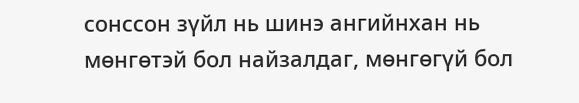сонссон зүйл нь шинэ ангийнхан нь мөнгөтэй бол найзалдаг, мөнгөгүй бол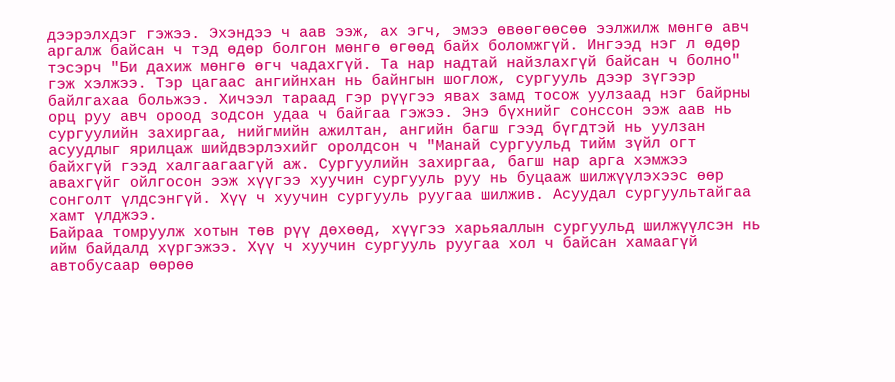дээрэлхдэг гэжээ. Эхэндээ ч аав ээж, ах эгч, эмээ өвөөгөөсөө ээлжилж мөнгө авч аргалж байсан ч тэд өдөр болгон мөнгө өгөөд байх боломжгүй. Ингээд нэг л өдөр тэсэрч "Би дахиж мөнгө өгч чадахгүй. Та нар надтай найзлахгүй байсан ч болно" гэж хэлжээ. Тэр цагаас ангийнхан нь байнгын шоглож, сургууль дээр зүгээр байлгахаа больжээ. Хичээл тараад гэр рүүгээ явах замд тосож уулзаад нэг байрны орц руу авч ороод зодсон удаа ч байгаа гэжээ. Энэ бүхнийг сонссон ээж аав нь сургуулийн захиргаа, нийгмийн ажилтан, ангийн багш гээд бүгдтэй нь уулзан асуудлыг ярилцаж шийдвэрлэхийг оролдсон ч "Манай сургуульд тийм зүйл огт байхгүй гээд халгаагаагүй аж. Сургуулийн захиргаа, багш нар арга хэмжээ авахгүйг ойлгосон ээж хүүгээ хуучин сургууль руу нь буцааж шилжүүлэхээс өөр сонголт үлдсэнгүй. Хүү ч хуучин сургууль руугаа шилжив. Асуудал сургуультайгаа хамт үлджээ.
Байраа томруулж хотын төв рүү дөхөөд, хүүгээ харьяаллын сургуульд шилжүүлсэн нь ийм байдалд хүргэжээ. Хүү ч хуучин сургууль руугаа хол ч байсан хамаагүй автобусаар өөрөө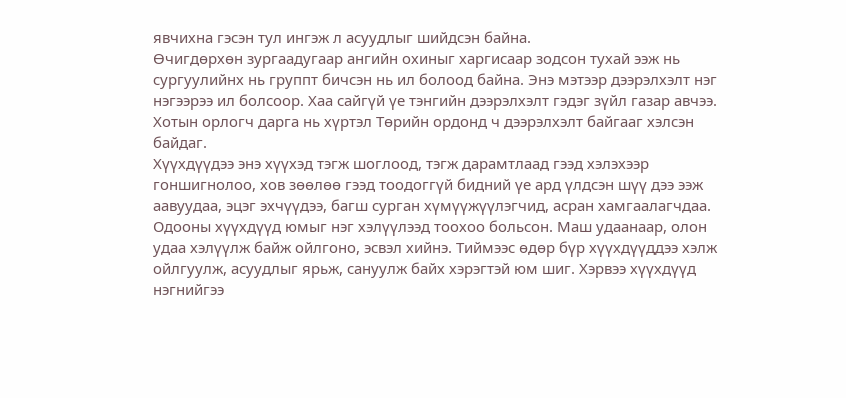явчихна гэсэн тул ингэж л асуудлыг шийдсэн байна.
Өчигдөрхөн зургаадугаар ангийн охиныг харгисаар зодсон тухай ээж нь сургуулийнх нь группт бичсэн нь ил болоод байна. Энэ мэтээр дээрэлхэлт нэг нэгээрээ ил болсоор. Хаа сайгүй үе тэнгийн дээрэлхэлт гэдэг зүйл газар авчээ. Хотын орлогч дарга нь хүртэл Төрийн ордонд ч дээрэлхэлт байгааг хэлсэн байдаг.
Хүүхдүүдээ энэ хүүхэд тэгж шоглоод, тэгж дарамтлаад гээд хэлэхээр гоншигнолоо, хов зөөлөө гээд тоодоггүй бидний үе ард үлдсэн шүү дээ ээж аавуудаа, эцэг эхчүүдээ, багш сурган хүмүүжүүлэгчид, асран хамгаалагчдаа.
Одооны хүүхдүүд юмыг нэг хэлүүлээд тоохоо больсон. Маш удаанаар, олон удаа хэлүүлж байж ойлгоно, эсвэл хийнэ. Тиймээс өдөр бүр хүүхдүүддээ хэлж ойлгуулж, асуудлыг ярьж, сануулж байх хэрэгтэй юм шиг. Хэрвээ хүүхдүүд нэгнийгээ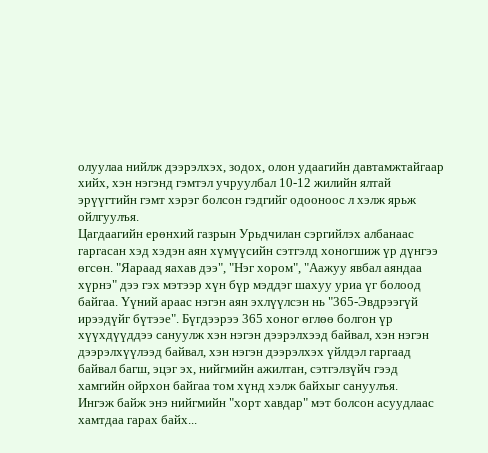олуулаа нийлж дээрэлхэх, зодох, олон удаагийн давтамжтайгаар хийх, хэн нэгэнд гэмтэл учруулбал 10-12 жилийн ялтай эрүүгтийн гэмт хэрэг болсон гэдгийг одооноос л хэлж ярьж ойлгуулъя.
Цагдаагийн ерөнхий газрын Урьдчилан сэргийлэх албанаас гаргасан хэд хэдэн аян хүмүүсийн сэтгэлд хоногшиж үр дүнгээ өгсөн. "Яараад яахав дээ", "Нэг хором", "Аажуу явбал аяндаа хүрнэ" дээ гэх мэтээр хүн бүр мэддэг шахуу уриа үг болоод байгаа. Үүний араас нэгэн аян эхлүүлсэн нь "365-Эвдрээгүй ирээдүйг бүтээе". Бүгдээрээ 365 хоног өглөө болгон үр хүүхдүүддээ сануулж хэн нэгэн дээрэлхээд байвал, хэн нэгэн дээрэлхүүлээд байвал, хэн нэгэн дээрэлхэх үйлдэл гаргаад байвал багш, эцэг эх, нийгмийн ажилтан, сэтгэлзүйч гээд хамгийн ойрхон байгаа том хүнд хэлж байхыг сануулъя.
Ингэж байж энэ нийгмийн "хорт хавдар" мэт болсон асуудлаас хамтдаа гарах байх...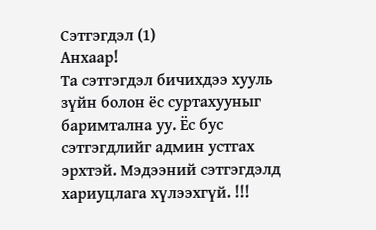Сэтгэгдэл (1)
Анхаар!
Та сэтгэгдэл бичихдээ хууль зүйн болон ёс суртахууныг баримтална уу. Ёс бус сэтгэгдлийг админ устгах эрхтэй. Мэдээний сэтгэгдэлд хариуцлага хүлээхгүй. !!!